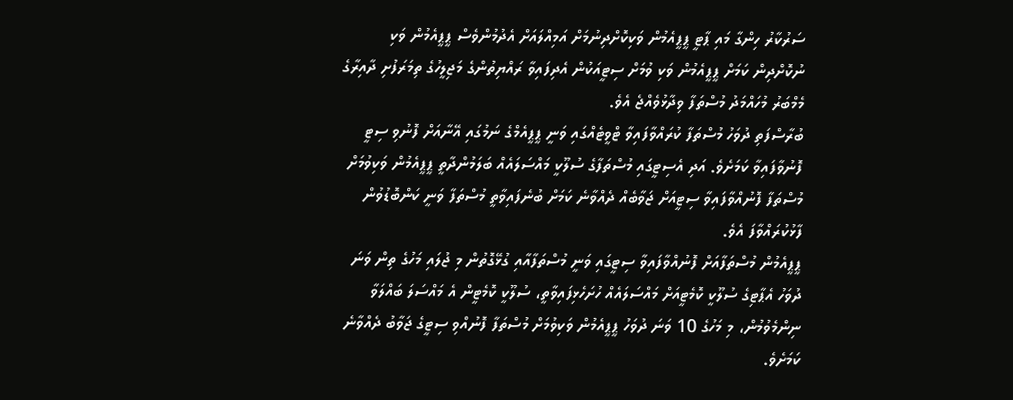ސަރުކާރު ހިންގާ މައި ޕާޓީ ޕީޕީއެމުން ވަކިކޮށްދިނުމަށް އަމިއްލައަށް އެދުމުންވެސް ޕީޕީއެމުން ވަކި ނުކޮށްދިން ކަމަށް ޕީޕީއެމުން ވަކި ވުމަށް ސިޓީއަކުން އެދިފައިވާ ރައްޔިތުންގެ މަޖިލީހުގެ ތިމަރަފުށި ދާއިރާގެ މެމްބަރު މުހައްމަދު މުސްތަފާ ވިދާޅުވެއްޖެ އެވެ.
ބުރާސްފަތި ދުވަހު މުސްތަފާ ކުރައްވާފައިވާ ޓްވީޓެއްގައި ވަނީ ޕީޕީއެމްގެ ނަމުގައި އޭނާއަށް ފޮނުވި ސިޓީ ފޮނުވާފައިވާ ކަމަށެވެ. އަދި އެސިޓީގައި މުސްތަފާގެ ސުލޫކީ މައްސަލައެއް ބަލަމުންދާތީ ޕީޕީއެމުން ވަކިވުމަށް މުސްތަފާ ފޮނުއްވާފައިވާ ސިޓީއަށް ޖަވާބެއް ދެއްވާނެ ކަމަށް ބުނެފައިވާތީ މުސްތަފާ ވަނީ ކަންބޮޑުވުން ފާޅުކުރައްވާފަ އެވެ.
ޕީޕީއެމުން މުސްތަފާއަށް ފޮނުއްވާފައިވާ ސިޓީގައި ވަނީ މުސްތަފާއާއި ގުޅޭގޮތުން މި ޖުލައި މަހުގެ ތިން ވަނަ ދުވަހު އެޕާޓިގެ ސުލޫކީ ކޮމެޓީއަށް މައްސަލައެއް ހުށަހެޅިފައިވާތީ، ސުލޫކީ ކޮމެޓީން އެ މައްސަލަ ބައްލަވާ ނިންމެވުމުން، މި މަހުގެ 10 ވަނަ ދުވަހު ޕީޕީއެމުން ވަކިވުމަށް މުސްތަފާ ފޮނުއްވި ސިޓީގެ ޖަވާބު ދެއްވާނެ ކަމަށެވެ.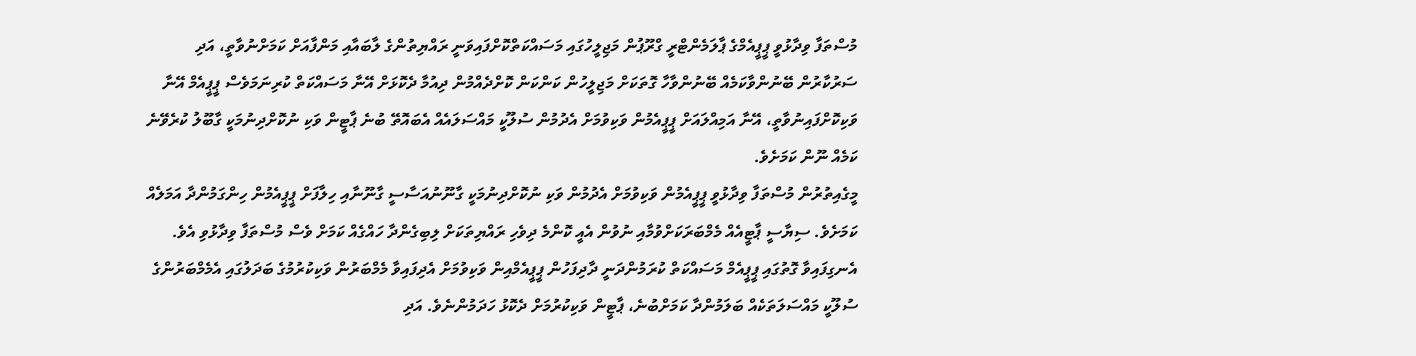މުސްތަފާ ވިދާޅުވީ ޕީޕީއެމްގެ ޕާލަމެންޓްރީ ގްރޫޕުން މަޖިލީހުގައި މަސައްކަތްކޮށްފައިވަނީ ރައްޔިތުންގެ ލާބައާއި މަންފާއަށް ކަމަށްނުވާތީ، އަދި ސަރުކާރުން ބޭނުންވާކަމެއް ބޭނުންވާހާ ގޮތަކަށް މަޖިލީހުން ކަންކަން ކޮށްދެއްމުން ދިއުމާ ދެކޮޅަށް އޭނާ މަސައްކަތް ކުރިނަމަވެސް ޕީޕީއެމް އޭނާ ވަކިކޮށްފައިނުވާތީ، އޭނާ އަމިއްލައަށް ޕީޕީއެމުން ވަކިވުމަށް އެދުމުން ސުލޫކީ މައްސަލައެއް އެބައޮތޭ ބުނެ ޕާޓީން ވަކި ނުކޮށްދިނުމަކީ ގާބޫލު ކުރެވޭނެ ކަމެއް ނޫން ކަމަށެވެ.
މީގެއިތުރުން މުސްތަފާ ވިދާޅުވީ ޕީޕީއެމުން ވަކިވުމަށް އެދުމުން ވަކި ނުކޮށްދިނުމަކީ ގާނޫނުއަސާސީ ގާނޫނާއި ހިލާފަށް ޕީޕީއެމުން ހިންގަމުންދާ އަމަލެއް ކަމަށެވެ. ސިޔާސީ ޕާޓީއެއް މެމްބަރަކަށްވުމާއި ނުވުން އެއީ ކޮންމެ ދިވެހި ރައްޔިތަކަށް ލިބިގެންދާ ހައްގެއް ކަމަށް ވެސް މުސްތަފާ ވިދާޅުވި އެވެ.
އެނގިފައިވާ ގޮތުގައި ޕީޕީއެމް މަސައްކަތް ކުރަމުންދަނީ ދާދިފަހުން ޕީޕީއެމްއިން ވަކިވުމަށް އެދިފައިވާ މެމްބަރުން ވަކިކުރުމުގެ ބަދަލުގައި އެމެމްބަރުންގެ ސުލޫކީ މައްސަލަތަކެއް ބަލަމުންދާ ކަމަށްބުނެ، ޕާޓީން ވަކިކުރުމަށް ދެކޮޅު ހަދަމުންނެވެ. އަދި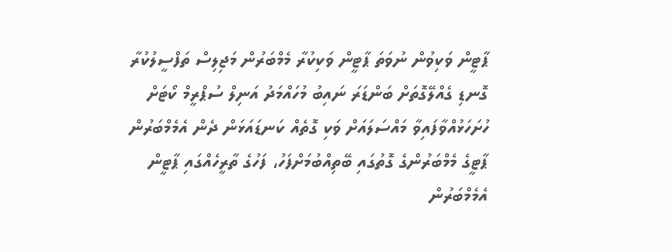ޕާޓީން ވަކިވުން ނުވަތަ ޕާޓީން ވަކިކުރާ މެމްބަރުން މަޖިލިސް ތަފްސީލުކުރާ ގޮނޑި ގެއްލޭގޮތަށް ބަންޑަރަ ނައިބު މުހައްމަދު އަނިލް ސުޕްރީމް ކޯޓަށް ހުށަހަޅުއްވާފައިވާ މައްސަލައަށް ވަކި ގޮތެއް ކަނޑައަޅަން ދެން އެމެމްބަރުން ޕާޓީގެ މެމްބަރުންގެ ގޮތުގައި ބޭތިއްބުމަށްފަހު، ފަހުގެ ތާރީހެއްގައި ޕާޓީން އެމެމްބަރުން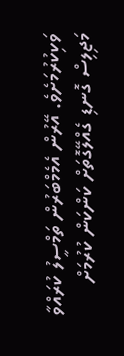ވަކިކުރުމަށެވެ. އޭރުން އެމެމްބަރުން ތަމްސީލު ކުރައްވާ މަޖިލިސް ގޮނޑި ގެއްލޭގޮތަށް ކަންކަން ކުރުމަށް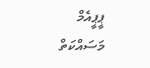ޕީޕީއެމް މަސައްކަތް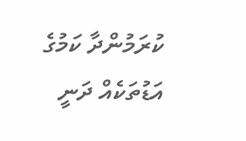ކުރަމުންދާ ކަމުގެ އަޑުތަކެއް ދަނީ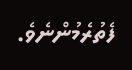ފެތުރެމުންނެވެ.